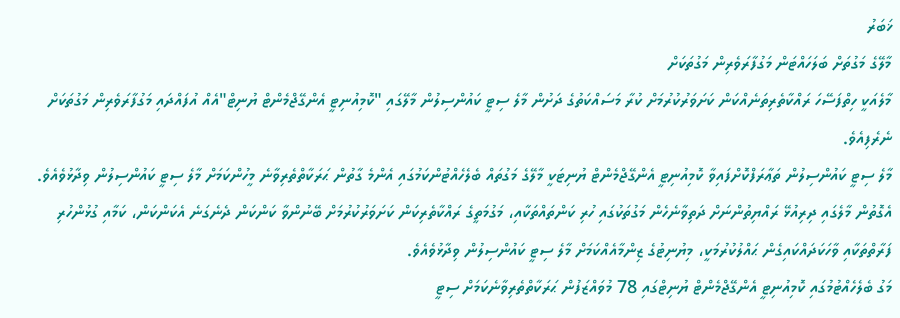ޚަބަރު
މާލޭގެ މަގުތަށް ބަލަހައްޓަން މަގުފާރަވެރިން މަގުތަކަށް
މާލެއަކީ ހިތްފަސޭހަ ރައްކާތެރިތަނެއްކަން ކަށަވަރުކުރުމަށް ކުރާ މަސައްކަތުގެ ދަށުން މާލެ ސިޓީ ކައުންސިލުން މާލޭގައި "ކޮމިއުނިޓީ އެންގޭޖްމެންޓް ޔުނިޓް"އެއް އުފައްދައި މަގުފާރަވެރިން މަގުތަކަށް ނެރެފިއެވެ.
މާލެ ސިޓީ ކައުންސިލުން ތަޢާރަފްކޮށްފައިވާ ކޮމިއުނިޓީ އެންގޭޖްމެންޓް ޔުނިޓަކީ މާލޭގެ މަގުތައް ބެލެހެއްޓުންކަމުގައި އެންމެ ގާތުން ޙަރަކާތްތެރިވާނެ މީހުންކަމަށް މާލެ ސިޓީ ކައުންސިލުން ވިދާޅުވެއެވެ. އެގޮތުން މާލެގައި ދިރިއުޅޭ ރައްޔިތުންނަށް ދަތިވާނެހެން މަގުތަކުގައި ހުރި ކަންތައްތަކާއި، މަގުމަތީގެ ރައްކާތެރިކަން ކަށަވަރުކުރުމަށް ބޭނުންވާ ކަންކަން ދެނެގަނެ އެކަންކަން، ކަމާއި ގުޅުންހުރި ފަރާތްތަކާއި ވާހަކަދައްކައިގެން ޙައްލުކުރުމަކީ، މިޔުނިޓުގެ ޒިންމާއެއްކަމަށް މާލެ ސިޓީ ކައުންސިލުން ވިދާޅުވެއެވެ.
މަގު ބެލެހެއްޓުމުގައި ކޮމިއުނިޓީ އެންގޭޖްމެންޓް ޔުނިޓްގައި 78 މުވައްޒަފުން ޙަރަކާތްތެރިވާނެކަމަށް ސިޓީ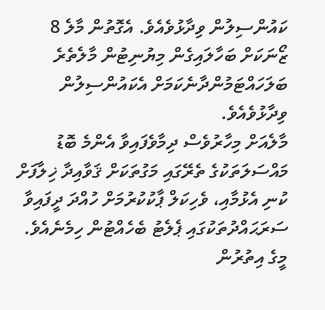ކައުންސިލުން ވިދާޅުވެއެވެ. އެގޮތުން މާލެ 8 ޒޯނަކަށް ބަހާލައިގެން މިޔުނިޓުން މާލެތެރެ ބަލަހައްޓަމުންދާނެކަމަށް އެކައުންސިލުން ވިދާޅުވެއެވެ.
މާލެއަށް މިހާރުވެސް ދިމާވެފައިވާ އެންމެ ބޮޑު މައްސަލަތަކުގެ ތެރޭގައި މަގުތަކަށް ޤަވާއިދާ ޚިލާފަށް ކުނި އެޅުމާއި، ވެހިކަލް ޕާކުކުރުމަށް ހުއްދަ ދީފައިވާ ސަރަޙައްދުތަކުގައި ޕެލެޓު ބެހެއްޓުން ހިމެނެއެވެ. މީގެ އިތުރުން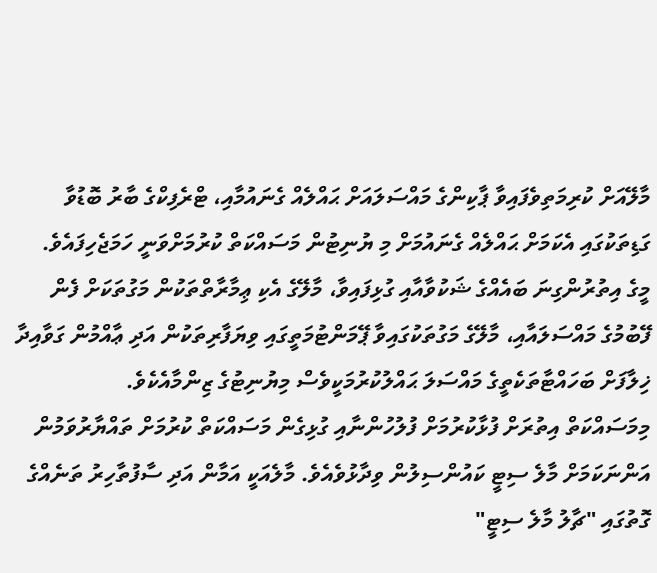މާލޭއަށް ކުރިމަތިވެފައިވާ ޕާކިންގެ މައްސަލައަށް ޙައްލެއް ގެނައުމާއި، ޓްރެފިކްގެ ބާރު ބޮޑުވާ ގަޑިތަކުގައި އެކަމަށް ޙައްލެއް ގެނައުމަށް މި ޔުނިޓުން މަސައްކަތް ކުރުމަށްވަނީ ހަމަޖެހިފައެވެ.
މީގެ އިތުރުންގިނަ ބައެއްގެ ޝަކުވާއާއި ގުޅިފައިވާ، މާލޭގެ އެކި ޢިމާރާތްތަކުން މަގުތަކަށް ފެން ފޭބުމުގެ މައްސަލައާއި، މާލޭގެ މަގުތަކުގައިވާ ޕޭމަންޓުމަތީގައި ވިޔަފާރިތަކުން އަދި ޢާއްމުން ގަވާއިދާ ޚިލާފަށް ބަހައްޓާތަކެތީގެ މައްސަލަ ޙައްލުކުރުމަކީވެސް މިޔުނިޓުގެ ޒިންމާއެކެވެ.
މިމަސައްކަތް އިތުރަށް ފުޅާކުރުމަށް ފުލުހުންނާއި ގުޅިގެން މަސައްކަތް ކުރުމަށް ތައްޔާރުވަމުން އަންނަކަމަށް މާލެ ސިޓީ ކައުންސިލުން ވިދާޅުވެއެވެ. މާލެއަކީ އަމާން އަދި ސާފުތާހިރު ތަނެއްގެ ގޮތުގައި "ޗާލު މާލެ ސިޓީ"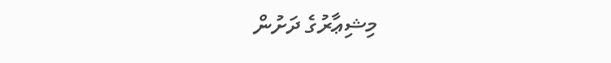މިޝިޢާރުގެ ދަށުން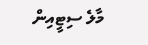މާލެ ސިޓީއިން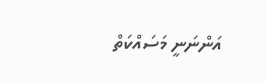އަންނަނީ މަސައްކަތް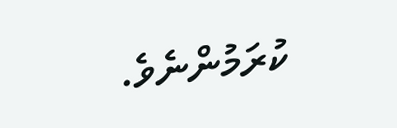ކުރަމުންނެވެ.